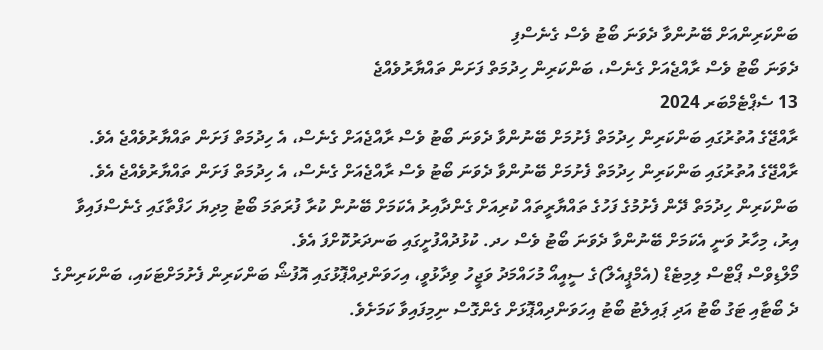ބަންކަރިންއަށް ބޭނުންވާ ދެވަނަ ބޯޓު ވެސް ގެނެސްފި
ދެވަނަ ބޯޓު ވެސް ރާއްޖެއަށް ގެނެސް، ބަންކަރިން ހިދުމަތް ފަށަން ތައްޔާރުވެއްޖެ
13 ސެޕްޓެމްބަރ 2024
ރާއްޖޭގެ އުތުރުގައި ބަންކަރިން ހިދުމަތް ފެށުމަށް ބޭނުންވާ ދެވަނަ ބޯޓު ވެސް ރާއްޖެއަށް ގެނެސް، އެ ހިދުމަތް ފަށަން ތައްޔާރުވެއްޖެ އެވެ.
ރާއްޖޭގެ އުތުރުގައި ބަންކަރިން ހިދުމަތް ފެށުމަށް ބޭނުންވާ ދެވަނަ ބޯޓު ވެސް ރާއްޖެއަށް ގެނެސް، އެ ހިދުމަތް ފަށަން ތައްޔާރުވެއްޖެ އެވެ.
ބަންކަރިން ހިދުމަތް ދޭން ފެށުމުގެ ފަހުގެ ތައްޔާރީތައް ކުރިއަށް ގެންދާއިރު އެކަމަށް ބޭނުން ކުރާ ފުރަތަމަ ބޯޓު މިދިޔަ ހަފްތާގައި ގެނެސްފައިވާ އިރު، މިހާރު ވަނީ އެކަމަށް ބޭނުންވާ ދެވަނަ ބޯޓު ވެސް ހދ. ކުޅުދުއްފުށީގައި ބަނދަރުކޮށްފަ އެވެ.
މޯލްޑިވްސް ޕޯޓްސް ލިމިޓެޑް (އެމްޕީއެލް)ގެ ސީއީއޯ މުހައްމަދު ވަޖީހު ވިދާޅުވީ، އިހަވަންދިއްޕޮޅުގައި އޮފުޝޯ ބަންކަރިން ފެށުމަށްޓަކައި، ބަންކަރިންގެ ދެ ބޯޓާއި ޓަގު ބޯޓު އަދި ޕައިލެޓު ބޯޓު އިހަވަންދިއްޕޮޅަށް ގެންގޮސް ނިމިފައިވާ ކަމަށެވެ.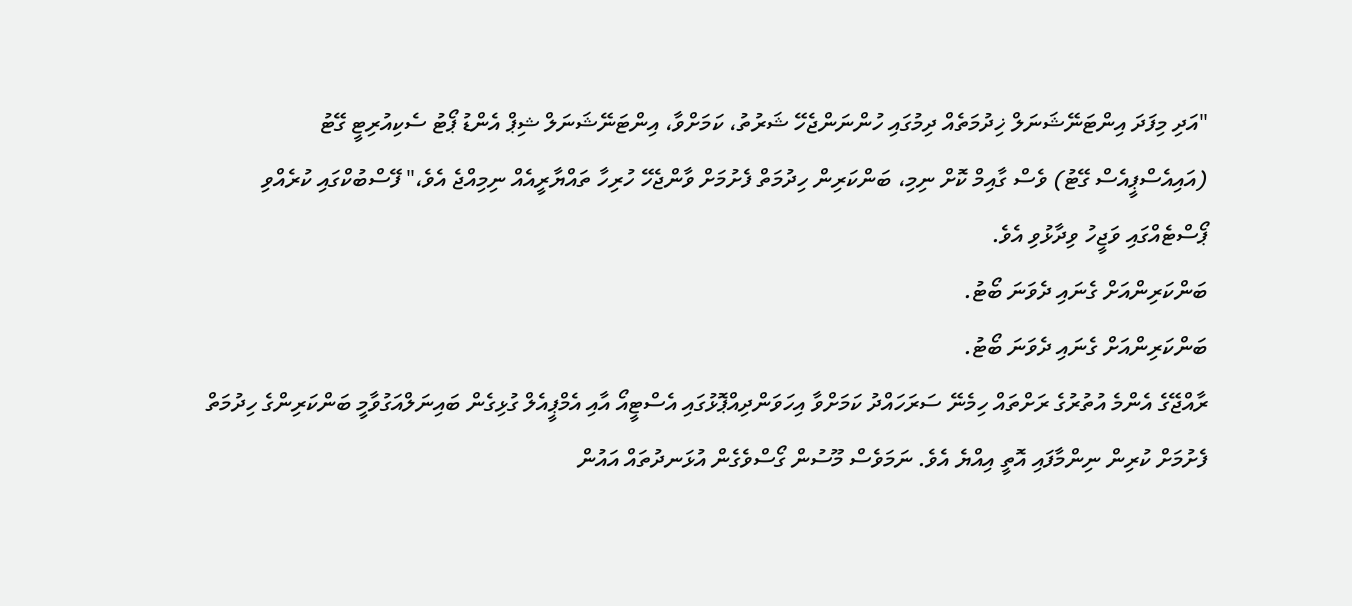"އަދި މިފަދަ އިންޓަނޭޝަނަލް ޚިދުމަތެއް ދިމުގައި ހުންނަންޖެހޭ ޝަރުތު، ކަމަށްވާ، އިންޓަނޭޝަނަލް ޝިޕް އެންޑު ޕޯޓު ސެކިއުރިޓީ ގޭޓު (އައިއެސްޕީއެސް ގޭޓު) ވެސް ގާއިމް ކޮށް ނިމި، ބަންކަރިން ހިދުމަތް ފެށުމަށް ވާންޖެހޭ ހުރިހާ ތައްޔާރީއެއް ނިމިއްޖެ އެވެ،" ފޭސްބުކްގައި ކުރެއްވި ޕޯސްޓެއްގައި ވަޖީހު ވިދާޅުވި އެވެ.
ބަންކަރިންއަށް ގެނައި ދެވަނަ ބޯޓު.
ބަންކަރިންއަށް ގެނައި ދެވަނަ ބޯޓު.
ރާއްޖޭގެ އެންމެ އުތުރުގެ ރަށްތައް ހިމެނޭ ސަރަހައްދު ކަމަށްވާ އިހަވަންދިއްޕޮޅުގައި އެސްޓީއޯ އާއި އެމްޕީއެލް ގުޅިގެން ބައިނަލްއަގުވާމީ ބަންކަރިންގެ ހިދުމަތް ފެށުމަށް ކުރިން ނިންމާފައި އޮތީ އިއްޔެ އެވެ. ނަމަވެސް މޫސުން ގޯސްވެގެން އުޅަނދުތައް އައުން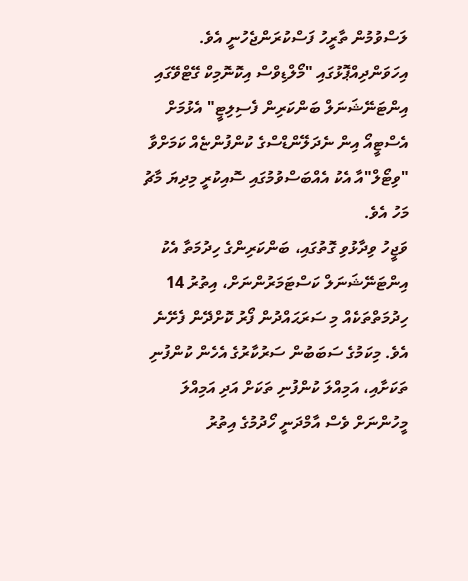ލަސްވުމުން ތާރީހު ފަސްކުރަންޖެހުނީ އެވެ.
އިހަވަންދިއްޕޮޅުގައި "މޯލްޑިވްސް އިކޮނޮމިކް ގޭޓްވޭގައި އިންޓަނޭޝަނަލް ބަންކަރިން ފެސިލިޓީ" އެޅުމަށް އެސްޓީއޯ އިން ނެދަލޭންޑްސްގެ ކުންފުންޏެއް ކަމަށްވާ "ވިޓޯލް"އާ އެކު އެއްބަސްވުމުގައި ސޮއިކުރީ މިދިޔަ މާޗު މަހު އެވެ.
ވަޖީހު ވިދާޅުވި ގޮތުގައި، ބަންކަރިންގެ ހިދުމަތާ އެކު އިންޓަނޭޝަނަލް ކަސްޓަމަރުންނަށް، އިތުރު 14 ހިދުމަތްތަކެއް މި ސަރަޙައްދުން ފޯރު ކޮށްދޭން ފެށޭނެ އެވެ. މިކަމުގެ ސަބަބުން ސަރުކާރުގެ އެހެން ކުންފުނި ތަކަށާއި، އަމިއްލަ ކުންފުނި ތަކަށް އަދި އަމިއްލަ މީހުންނަށް ވެސް އާމްދަނީ ހޯދުމުގެ އިތުރު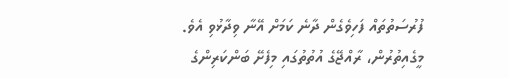ފުރުސަތުތައް ފަހިވެގެން ދާނެ ކަމަށް އޭނާ ވިދާޅުވި އެވެ.
މީގެއިތުރުން، ރާއްޖޭގެ އުތުތުގައި މިފެށޭ ބަންކަރިންގެ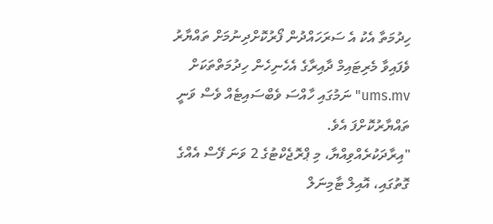ހިދުމަތާ އެކު އެ ސަރަހައްދުން ފޯރުކޮށްދިނުމަށް ތައްޔާރު ވެފައިވާ މެރިޓައިމް ދާއިރާގެ އެހެނިހެން ހިދުމަތްތަކަށް ums.mv" ނަމުގައި ހާއްސަ ވެބްސައިޓެއް ވެސް ވަނީ ތައްޔާރުކޮށްފަ އެވެ.
"އިރާދަކުރެއްވިއްޔާ، މި ޕްރޮޖެކްޓުގެ 2 ވަނަ ފޭސް އެއްގެ ގޮތުގައި، އޮއިލް ޓާމިނަލް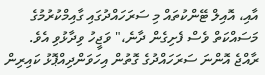އާއި، އޮއިލް ޓޭންކުތައް މި ސަރަހައްދުގައި ގާއިމްކުރުމުގެ މަސައްކަތް ވެސް ފެށިގެން ދާނެ،" ވަޖީހު ވިދާޅުވި އެވެ.
ރާއްޖެ އޮންނަ ސަރަހައްދުގެ ގޮތުން އިހަވަންދިއްޕޮޅު ކައިރިން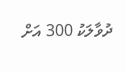ދުވާލަކު 300 އަށް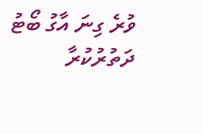ވުރެ ގިނަ އާގު ބޯޓު ދަތުރުކުރާ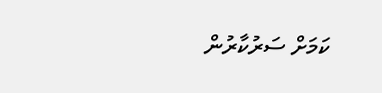ކަމަށް ސަރުކާރުން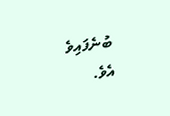ބުނެފައިވެ އެވެ.